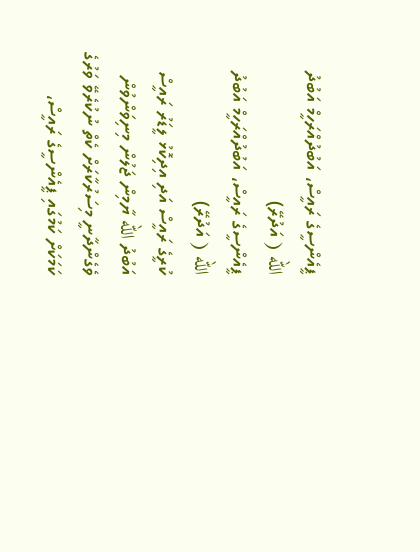ޕީއެންސީގެ ރައީސް، އަބުދުއްރަހީމް އަބުދު الله ( އަދުރޭ)
ޕީއެންސީގެ ރައީސް، އަބުދުއްރަހީމް އަބުދު الله ( އަދުރޭ)
ކުރީގެ ރައީސް އަދި އިދިކޮޅު ލީޑަރު ރައީސް އަބުދު الله ޔާމިން ޖަލުން މިނިވަންވުން ވެގެންދާނީ މިސަރުކާރަށް ކެތް ނުކުރެވޭ ވަރުގެ ކަމަކަށް ކަމުގައި ޕީއެންސީގެ ރައީސް،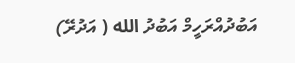އަބުދުއްރަހީމް އަބުދު الله ( އަދުރޭ)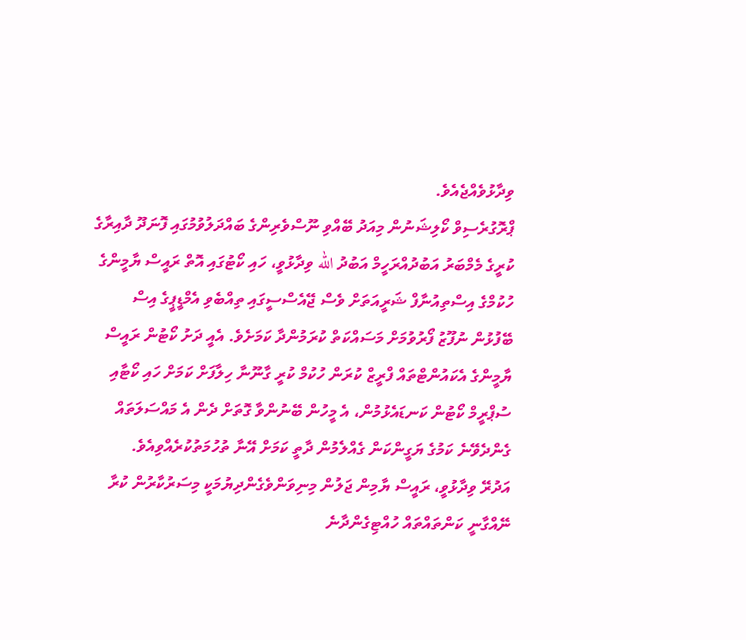ވިދާޅުވެއްޖެއެވެ.
ޕްރޮގުރެސިވް ކޯލިޝަނުން މިއަދު ބޭއްވި ނޫސްވެރިންގެ ބައްދަލުވުމުގައި ފޮނަދޫ ދާއިރާގެ ކުރީގެ މެމްބަރު އަބުދުއްރަހީމް އަބުދު الله ވިދާޅުވީ، ހައި ކޯޓުގައި އޮތް ރައީސް ޔާމީންގެ ހުކުމްގެ އިސްތިއުނާފް ޝަރީއަތަށް ވެސް ޖޭއެސްސީގައި ތިއްބެވި އެމްޑީޕީގެ އިސް ބޭފުޅުން ނުފޫޒު ފޯރުވުމަށް މަސައްކަތް ކުރަމުންދާ ކަމަށެވެ. އެއީ ދަށު ކޯޓުން ރައީސް ޔާމީންގެ އެކައުންޓްތައް ފްރީޒް ކުރަން ހުކުމް ކުރީ ގާނޫނާ ހިލާފަށް ކަމަށް ހައި ކޯޓާއި ސުޕްރީމް ކޯޓުން ކަނޑައެޅުމުން، އެ މީހުން ބޭނުންވާ ގޮތަށް ދެން އެ މައްސަލަތައް ގެންދެވޭނެ ކަމުގެ ޔަގީންކަން ގެއްލެމުން ދާތީ ކަމަށް އޭނާ ތުހުމަތުކުރެއްވިއެވެ.
އަދުރޭ ވިދާޅުވީ، ރައީސް ޔާމިން ޖަލުން މިނިވަންވެގެންދިޔުމަކީ މިސަރުކާރުން ކުރާ ނޭއްގާނީ ކަންތައްތައް ހުއްޓިގެންދާނެ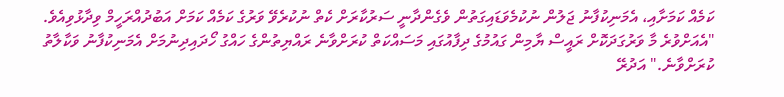ކަމެއް ކަމަށާއި، އެމަނިކުފާނު ޖަލުން ނުކުމެވަޑައިގަތުން ވެގެންދާނީ ސަރުކާރަށް ކެތް ނުކުރެވޭ ވަރުގެ ކަމެއް ކަމަށް އަބުދުއްރަހީމް ވިދާޅުވިއެވެ.
"އެއަށްވުރެ މާ ވަރުގަދަކޮށް ރައީސް ޔާމިން ގައުމުގެ ދިފާއުގައި މަސައްކަތް ކުރަށްވާނެ ރައްޔިތުންގެ ހައްގު ހޯދައިދިނުމަށް އެމަނިކުފާނު ވަކާލާތު ކުރަށްވާނެ." އަދުރޭ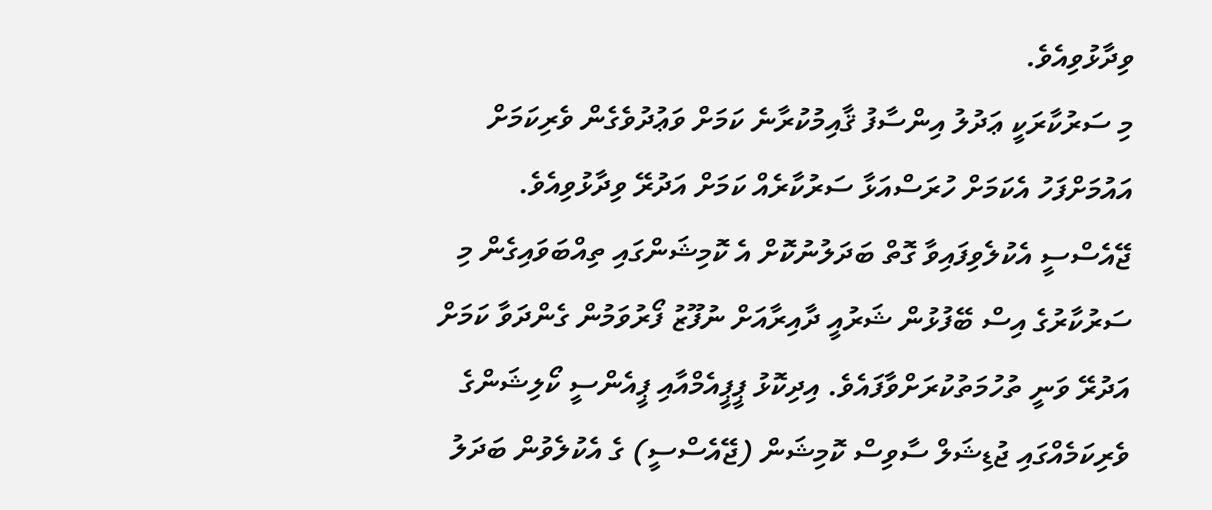ވިދާޅުވިއެވެ.
މި ސަރުކާރަކީ ޢަދުލު އިންސާފު ޤާއިމުކުރާނެ ކަމަށް ވަޢުދުވެގެން ވެރިކަމަށް އައުމަށްފަހު އެކަމަށް ހުރަސްއަޅާ ސަރުކާރެއް ކަމަށް އަދުރޭ ވިދާޅުވިއެވެ.
ޖޭއެސްސީ އެކުލެވިފައިވާ ގޮތް ބަދަލުނުކޮށް އެ ކޮމިޝަންގައި ތިއްބަވައިގެން މި ސަރުކާރުގެ އިސް ބޭފުޅުން ޝަރުއީ ދާއިރާއަށް ނުފޫޒު ފޯރުވަމުން ގެންދަވާ ކަމަށް އަދުރޭ ވަނީ ތުހުމަތުކުރަށްވާފައެވެ. އިދިކޮޅު ޕީޕީއެމްއާއި ޕީއެންސީ ކޯލިޝަންގެ ވެރިކަމެއްގައި ޖުޑިޝަލް ސާވިސް ކޮމިޝަން (ޖޭއެސްސީ) ގެ އެކުލެވުން ބަދަލު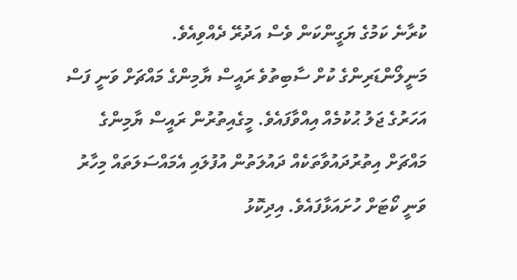ކުރާނެ ކަމުގެ ޔަގީންކަން ވެސް އަދުރޭ ދެއްވިއެވެ.
މަނީލޯންޑަރިންގެ ކުށް ސާބިތުވެ ރައީސް ޔާމިންގެ މައްޗަށް ވަނީ ފަސް އަހަރުގެ ޖަލު ޙުކުމެއް އިއްވާފައެވެ. މީގެއިތުރުން ރައީސް ޔާމިންގެ މައްޗަށް އިތުރުދައުވާތަކެއް ދައުލަތުން އުފުލައި އެމައްސަލަތައް މިހާރު ވަނީ ކޯޓަށް ހުށައަޅާފައެވެ. އިދިކޮޅު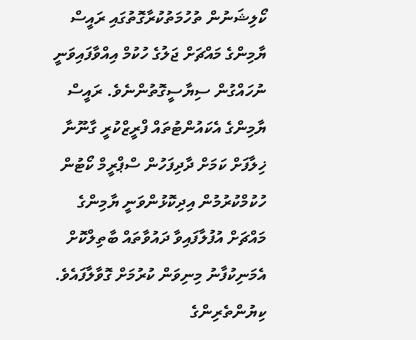ކޯލިޝަނުން ތުހުމަތުކުރާގޮތުގައި ރައީސް ޔާމިންގެ މައްޗަށް ޖަލުގެ ހުކުމް އިއްވާފައިވަނީ ނުހައްގުން ސިޔާސީގޮތުންނެވެ. ރައީސް ޔާމިންގެ އެކައުންޓުތައް ފްރީޒްކުރީ ގާނޫނާ ޚިލާފަށް ކަމަށް ދާދިފަހުން ސްޕްރީމް ކޯޓުން ހުކުމްކުރުމުން އިދިކޮޅުންވަނީ ޔާމިންގެ މައްޗަށް އުފުލާފައިވާ ދައުވާތައް ބާތިލްކޮށް އެމަނިކުފާނު މިނިވަން ކުރުމަށް ގޮވާލާފައެވެ.
ކިޔުންތެރިންގެ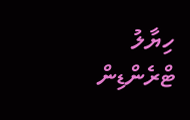ހިޔާލު
ޓްރެންޑިން